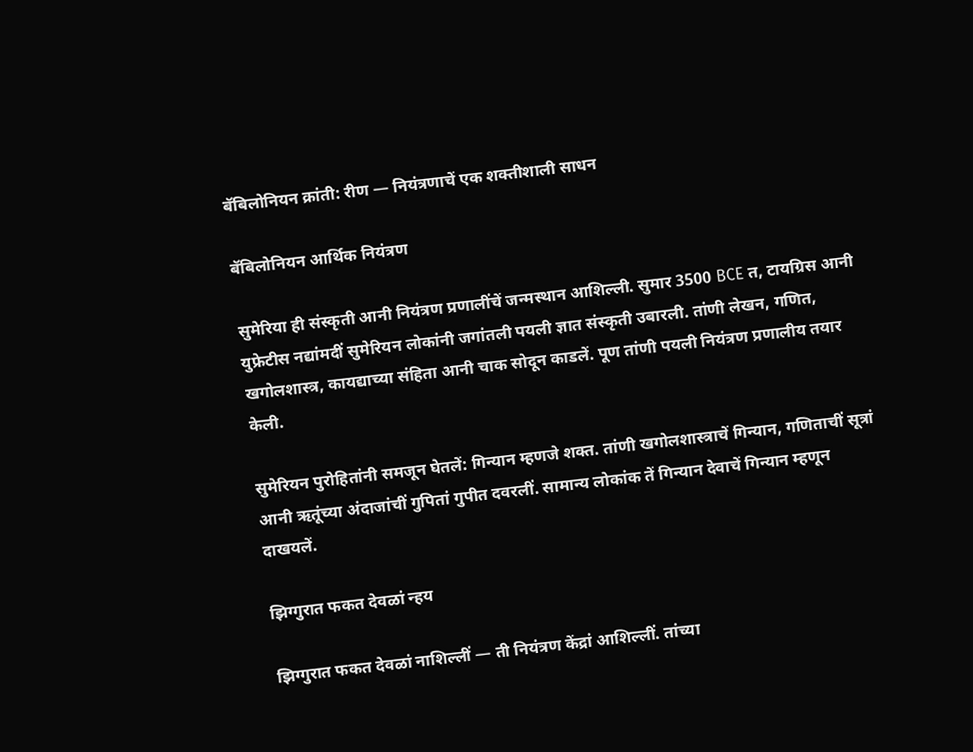बॅबिलोनियन क्रांती: रीण — नियंत्रणाचें एक शक्तीशाली साधन

बॅबिलोनियन आर्थिक नियंत्रण

सुमेरिया ही संस्कृती आनी नियंत्रण प्रणालींचें जन्मस्थान आशिल्ली. सुमार 3500 BCE त, टायग्रिस आनी युफ्रेटीस नद्यांमदीं सुमेरियन लोकांनी जगांतली पयली ज्ञात संस्कृती उबारली. तांणी लेखन, गणित, खगोलशास्त्र, कायद्याच्या संहिता आनी चाक सोदून काडलें. पूण तांणी पयली नियंत्रण प्रणालीय तयार केली.

सुमेरियन पुरोहितांनी समजून घेतलें: गिन्यान म्हणजे शक्त. तांणी खगोलशास्त्राचें गिन्यान, गणिताचीं सूत्रां आनी ऋतूंच्या अंदाजांचीं गुपितां गुपीत दवरलीं. सामान्य लोकांक तें गिन्यान देवाचें गिन्यान म्हणून दाखयलें.

झिग्गुरात फकत देवळां न्हय

झिग्गुरात फकत देवळां नाशिल्लीं — ती नियंत्रण केंद्रां आशिल्लीं. तांच्या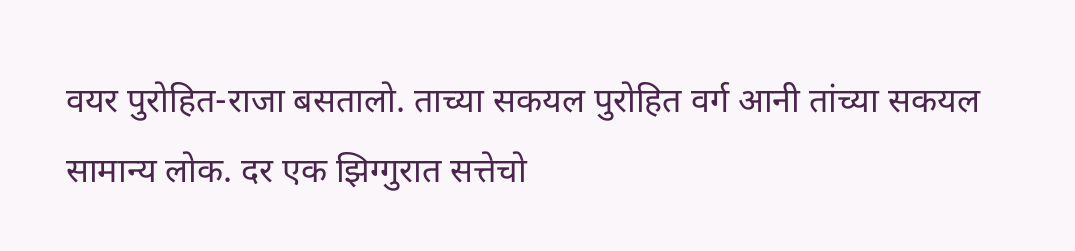वयर पुरोहित-राजा बसतालो. ताच्या सकयल पुरोहित वर्ग आनी तांच्या सकयल सामान्य लोक. दर एक झिग्गुरात सत्तेचो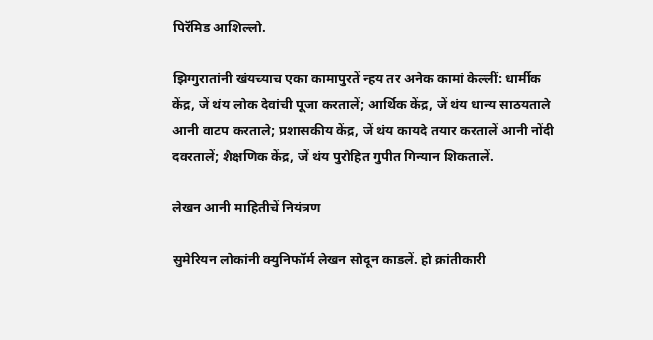पिरॅमिड आशिल्लो.

झिग्गुरातांनी खंयच्याच एका कामापुरतें न्हय तर अनेक कामां केल्लीं: धार्मीक केंद्र, जें थंय लोक देवांची पूजा करतालें; आर्थिक केंद्र, जें थंय धान्य साठयताले आनी वाटप करताले; प्रशासकीय केंद्र, जें थंय कायदे तयार करतालें आनी नोंदी दवरतालें; शैक्षणिक केंद्र, जें थंय पुरोहित गुपीत गिन्यान शिकतालें.

लेखन आनी माहितीचें नियंत्रण

सुमेरियन लोकांनी क्युनिफॉर्म लेखन सोदून काडलें. हो क्रांतीकारी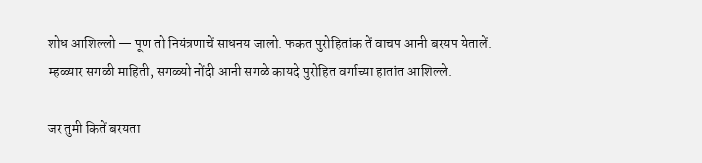शोध आशिल्लो — पूण तो नियंत्रणाचें साधनय जालो. फकत पुरोहितांक तें वाचप आनी बरयप येतालें. म्हळ्यार सगळी माहिती, सगळ्यो नोंदी आनी सगळे कायदे पुरोहित वर्गाच्या हातांत आशिल्ले.

जर तुमी कितें बरयता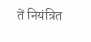तें नियंत्रित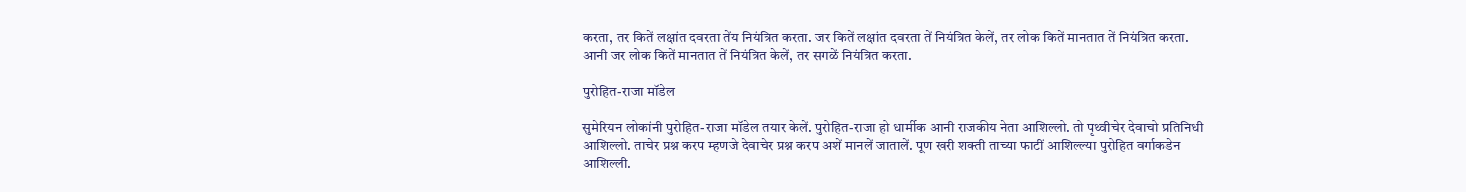करता, तर कितें लक्षांत दवरता तेंय नियंत्रित करता. जर कितें लक्षांत दवरता तें नियंत्रित केलें, तर लोक कितें मानतात तें नियंत्रित करता. आनी जर लोक कितें मानतात तें नियंत्रित केलें, तर सगळें नियंत्रित करता.

पुरोहित-राजा मॉडेल

सुमेरियन लोकांनी पुरोहित-राजा मॉडेल तयार केलें. पुरोहित-राजा हो धार्मीक आनी राजकीय नेता आशिल्लो. तो पृथ्वीचेर देवाचो प्रतिनिधी आशिल्लो. ताचेर प्रश्न करप म्हणजे देवाचेर प्रश्न करप अशें मानलें जातालें. पूण खरी शक्ती ताच्या फाटीं आशिल्ल्या पुरोहित वर्गाकडेन आशिल्ली.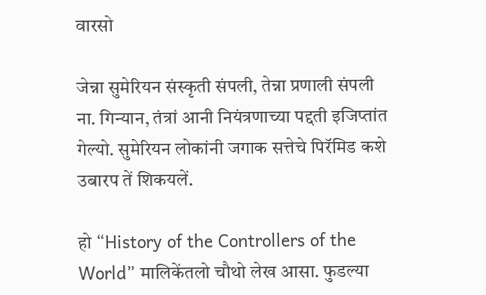वारसो

जेन्ना सुमेरियन संस्कृती संपली, तेन्ना प्रणाली संपली ना. गिन्यान, तंत्रां आनी नियंत्रणाच्या पद्दती इजिप्तांत गेल्यो. सुमेरियन लोकांनी जगाक सत्तेचे पिरॅमिड कशे उबारप तें शिकयलें.

हो “History of the Controllers of the World” मालिकेंतलो चौथो लेख आसा. फुडल्या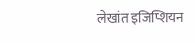लेखांत इजिप्शियन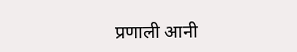प्रणाली आनी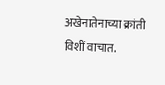अखेनातेनाच्या क्रांती विशीं वाचात.